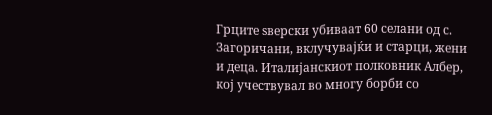Грците ѕверски убиваат 60 селани од с. Загоричани, вклучувајќи и старци, жени и деца. Италијанскиот полковник Албер, кој учествувал во многу борби со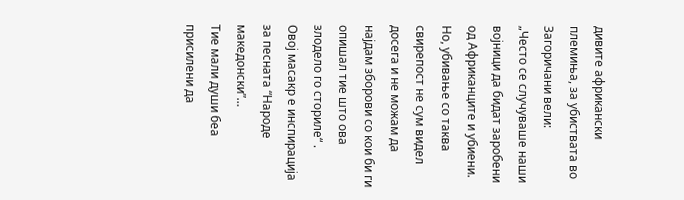дивите африкански племиња, за убиствата во Загоричани вели:
„Често се случуваше наши војници да бидат заробени од Африканците и убиени. Но, убивање со таква свирепост не сум видел досега и не можам да најдам зборови со кои би ги опишал тие што ова злодело го сториле“ .
Овој масакр е инспирација за песната “Народе македонски”…
Тие мали души беа присилени да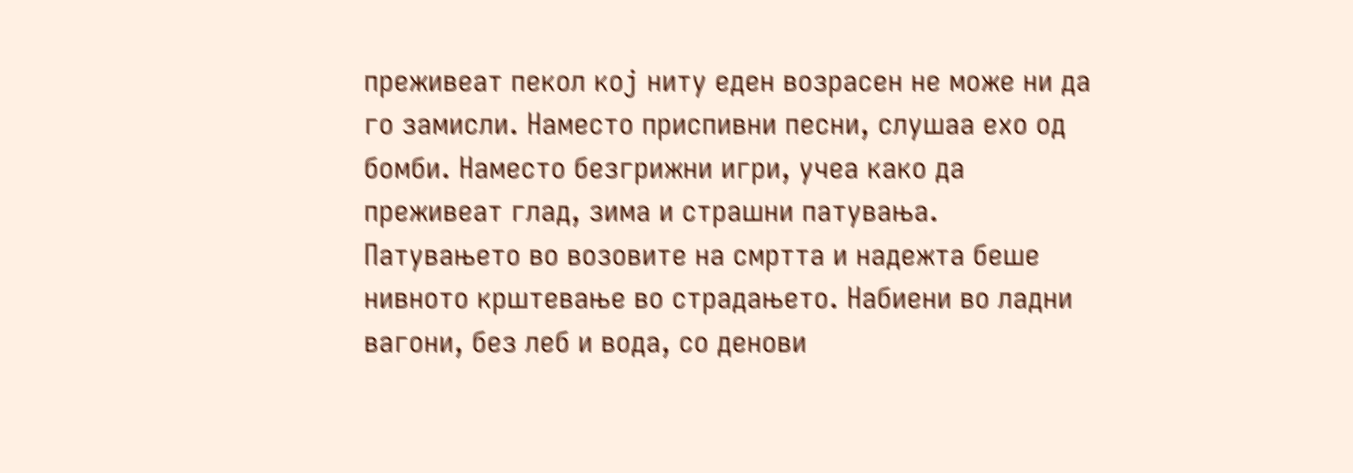преживеат пекол кој ниту еден возрасен не може ни да го замисли. Наместо приспивни песни, слушаа ехо од бомби. Наместо безгрижни игри, учеа како да преживеат глад, зима и страшни патувања.
Патувањето во возовите на смртта и надежта беше нивното крштевање во страдањето. Набиени во ладни вагони, без леб и вода, со денови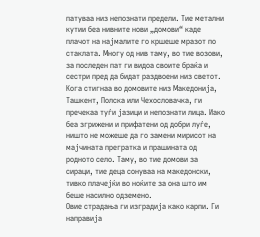патуваа низ непознати предели. Тие метални кутии беа нивните нови „домови“ каде плачот на најмалите го кршеше мразот по стаклата. Многу од нив таму, во тие возови, за последен пат ги видоа своите браќа и сестри пред да бидат раздвоени низ светот.
Кога стигнаа во домовите низ Македонија, Ташкент, Полска или Чехословачка, ги пречекаа туѓи јазици и непознати лица. Иако беа згрижени и прифатени од добри луѓе, ништо не можеше да го замени мирисот на мајчината прегратка и прашината од родното село. Таму, во тие домови за сираци, тие деца сонуваа на македонски, тивко плачејќи во ноќите за она што им беше насилно одземено.
Овие страдања ги изградија како карпи. Ги направија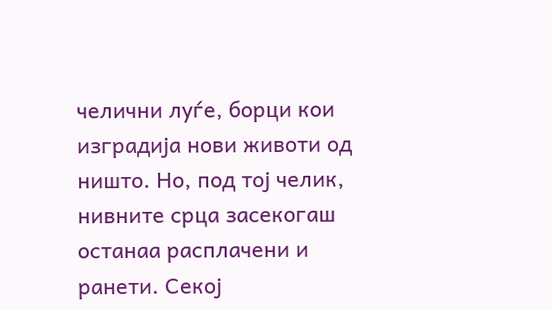челични луѓе, борци кои изградија нови животи од ништо. Но, под тој челик, нивните срца засекогаш останаа расплачени и ранети. Секој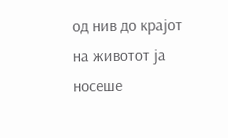од нив до крајот на животот ја носеше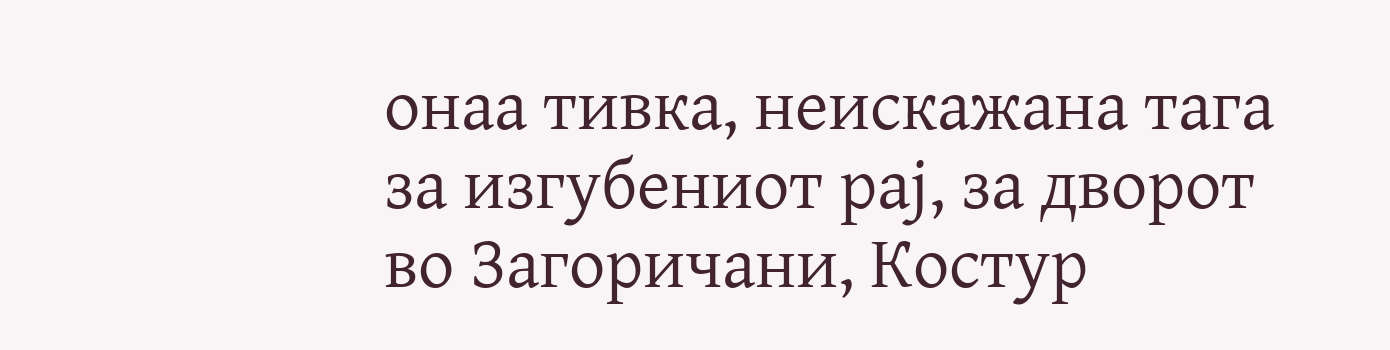онаа тивка, неискажана тага за изгубениот рај, за дворот во Загоричани, Костур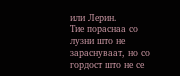или Лерин.
Тие пораснаа со лузни што не зараснуваат, но со гордост што не се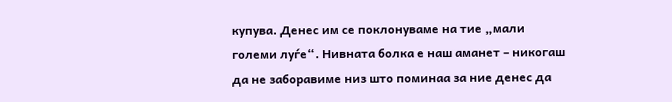купува. Денес им се поклонуваме на тие „мали големи луѓе“. Нивната болка е наш аманет – никогаш да не заборавиме низ што поминаа за ние денес да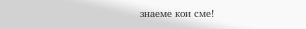знаеме кои сме!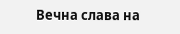Вечна слава на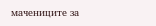мачениците за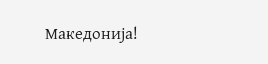Македонија!